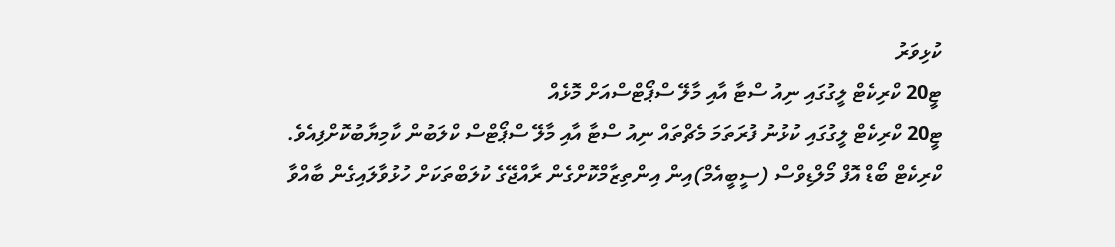ކުޅިވަރު
ޓީ20 ކްރިކެޓް ލީގުގައި ނިއު ސްޓާ އާއި މާލޭ ސްޕޯޓްސްއަށް މޮޅެއް
ޓީ20 ކްރިކެޓް ލީގުގައި ކުޅުނު ފުރަތަމަ މެޗްތައް ނިއު ސްޓާ އާއި މާލޭ ސްޕޯޓްސް ކްލަބުން ކާމިޔާބުކޮށްފިއެވެ. ކްރިކެޓް ބޯޑް އޮފް މޯލްޑިވްސް (ސީބީއެމް)އިން އިންތިޒާމްކޮށްގެން ރާއްޖޭގެ ކުލަބްތަކަށް ހުޅުވާލައިގެން ބާއްވާ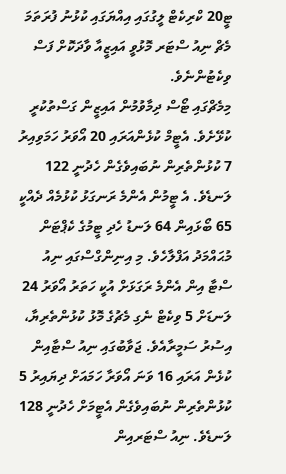ޓީ20 ކްރިކެޓް ލީގުގައި އިއްޔަގައި ކުޅުނު ފުރަތަމަ މެޗް ނިއު ސްޓަރ މޮޅުވީ އައިޒީއާ ވާދަކޮށް ފަސް ވިކެޓުންނެވެ.
މިމެޗްގައި ޓޯސް ދިމާވުމުން އައިޒީން ގަސްތުކުރީ ކުޅޭށެވެ. އެޓީމް ކުޅެންއަރައި 20 އޯވަރު ހަމަވިއިރު 7 ކުޅުންތެރިން ނުބައިވެގެން ހެދުނީ 122 ލަނޑެވެ. އެ ޓީމުން އެންމެ ރަނގަޅު ކުޅުމެއް ދެއްކީ 65 ބޯޅައިން 64 ލަނޑު ހެދި ޓީމުގެ ކެޕްޓަން މުޙައްމަދު އަފްލާހެވެ. މި އިނިންގްސްގައި ނިއު ސްޓާ އިން އެންމެ ރަގަޅަށް އުކީ ހަތަރު އޯވަރު 24 ލަނޑަށް 5 ވިކެޓް ނެގި މެޗުގެ މޮޅު ކުޅުންތެރިޔާ، އިސުރު ސަމީރާއެވެ. ޖަވާބުގައި ނިއު ސްޓާއިން ކުޅެން އަރައި 16 ވަނަ އޯވަރާ ހަމައަށް ދިޔައިރު 5 ކުޅުންތެރިން ނުބައިވެގެން އެޓީމަށް ހެދުނީ 128 ލަނޑެވެ. ނިއު ސްޓަރއިން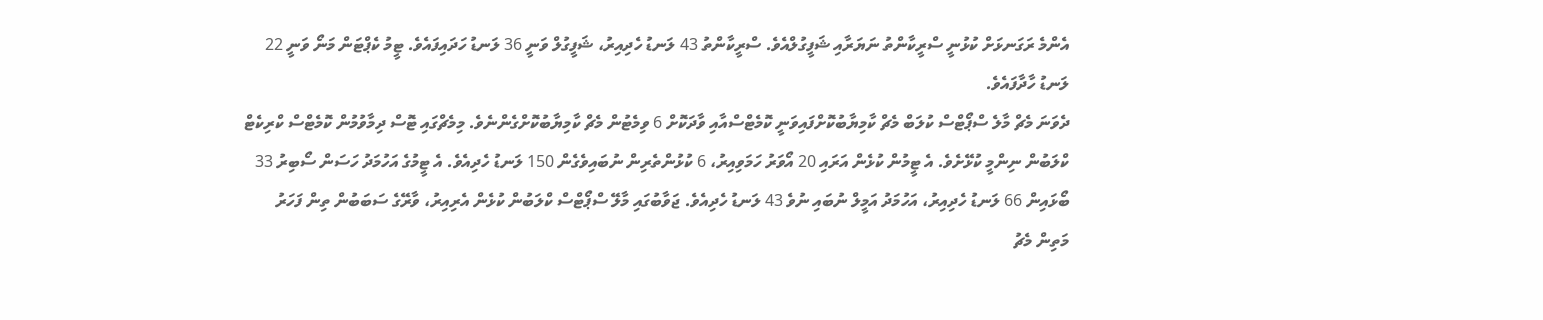އެންމެ ރަގަނޅަށް ކުޅުނީ ސްރީކާންތު ނަޔަރާއި ޝަފީގުލްއެވެ. ސްރީކާންތު 43 ލަނޑު ހެދިއިރު، ޝަފީގުލް ވަނީ 36 ލަނޑު ހަދައިފައެވެ. ޓީމު ކެޕްޓަން މަނޯ ވަނީ 22 ލަނޑު ހާދާފައެވެ.
ދެވަނަ މެޗް މާލެ ސްޕޯޓްސް ކުލަބް މެޗް ކާމިޔާބުކޮށްފައިވަނީ ކޮމެޓްސްއާއި ވާދަކޮށް 6 ވިމެޓުން މެޗް ކާމިޔާބުކޮށްގެންނެވެ. މިމެޗްގައި ޓޮސް ދިމާވުމުން ކޮމެޓްސް ކްރިކެޓް ކްލަބުން ނިންމީ ކުޅޭށެވެ. އެ ޓީމުން ކުޅެން އަރައި 20 އޯވަރު ހަމަވިއިރު، 6 ކުޅުންތެރިން ނުބައިވެގެން 150 ލަނޑު ހެދިއެވެ. އެ ޓީމުގެ އަހުމަދު ހަސަން ސޯބިރު 33 ބޯޅައިން 66 ލަނޑު ހެދިއިރު، އަހުމަދު އަމީލް ނުބައި ނުވެ 43 ލަނޑު ހެދިއެވެ. ޖަވާބުގައި މާލޭ ސްޕޯޓްސް ކްލަބުން ކުޅެން އެރިއިރު، ވާރޭގެ ސަބަބުން ތިން ފަހަރު މަތިން މެޗު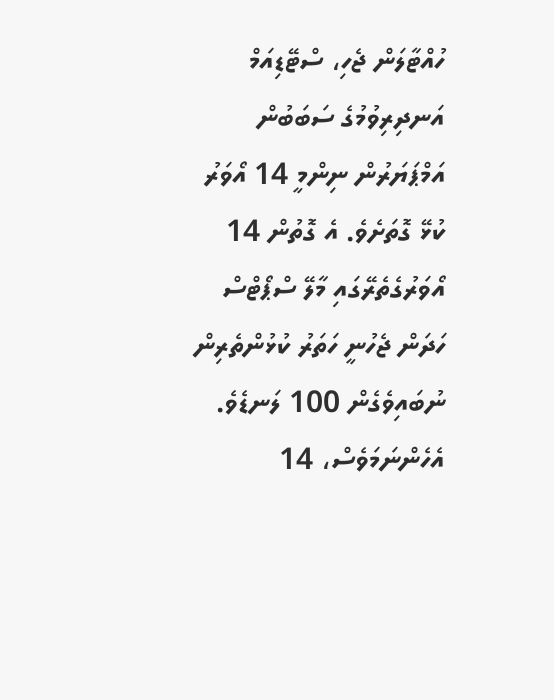ހުއްޓާލަން ޖެހި، ސްޓޭޑިއަމް އަނދިރިވުމުގެ ސަބަބުން އަމްޕަޔަރުން ނިންމީ 14 އޯވަރު ކުޅޭ ގޮތަށެވެ. އެ ގޮތުން 14 އޯވަރުގެތެރޭގައި މާލޭ ސްޕޯޓްސް ހަދަން ޖެހުނީ ހަތަރު ކުޅުންތެރިން ނުބައިވެގެން 100 ލަނޑެވެ. އެހެންނަމަވެސް، 14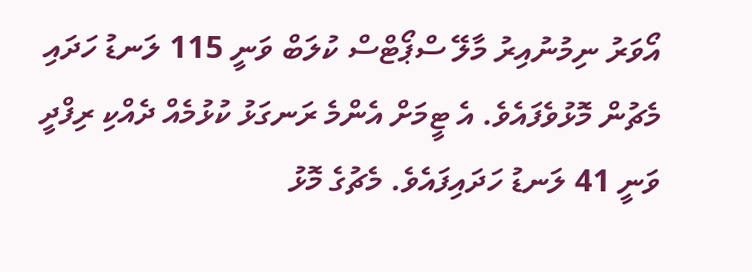އޯވަރު ނިމުނުއިރު މާލޭ ސްޕޯޓްސް ކުލަބް ވަނީ 115 ލަނޑު ހަދައި މެޗުން މޮޅުވެފައެވެ. އެ ޓީމަށް އެންމެ ރަނގަޅު ކުޅުމެއް ދެއްކި ރިފްދީ ވަނީ 41 ލަނޑު ހަދައިފައެވެ. މެޗުގެ މޮޅު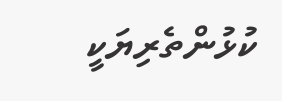ކުޅުންތެރިޔަކީ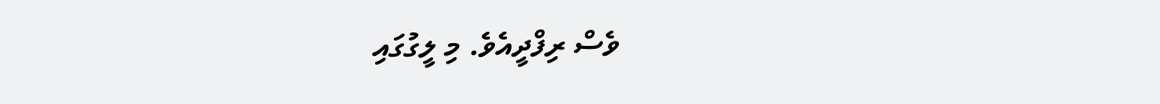ވެސް ރިފްދީއެވެ. މި ލީގުގައި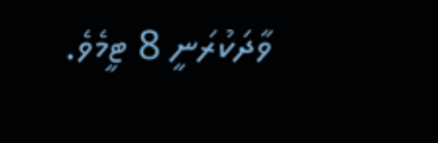ވާދަކުރަނީ 8 ޓީމެވެ.